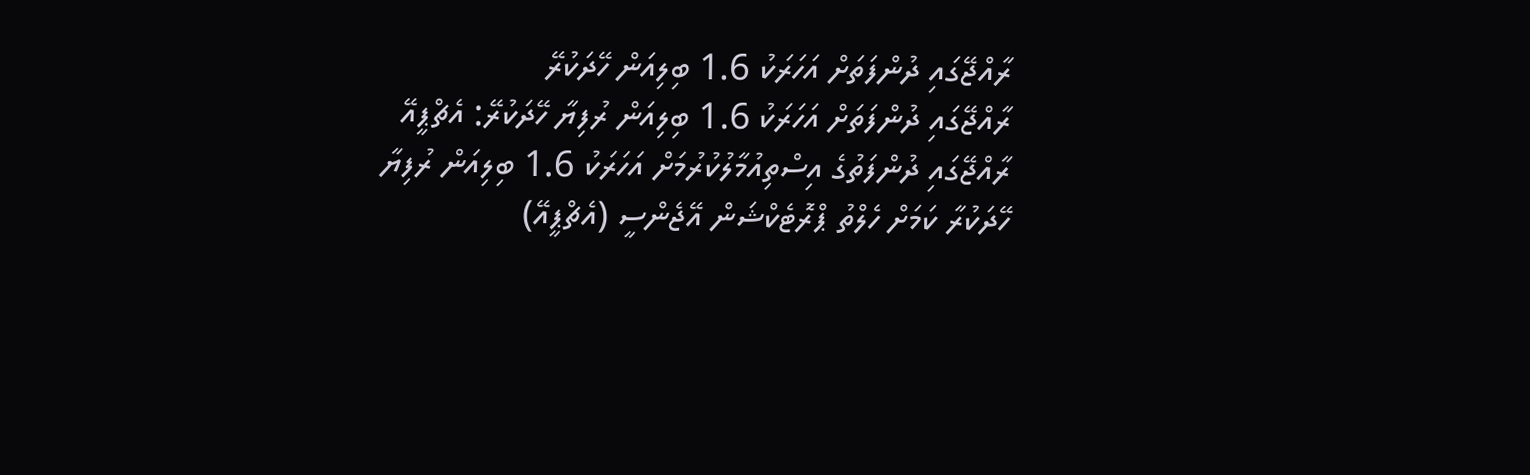ރާއްޖޭގައި ދުންފަތަށް އަހަރަކު 1.6 ބިލިއަން ހޭދަކުރޭ
ރާއްޖޭގައި ދުންފަތަށް އަހަރަކު 1.6 ބިލިއަން ރުފިޔާ ހޭދަކުރޭ: އެޗްޕީއޭ
ރާއްޖޭގައި ދުންފަތުގެ އިސްތިއުމާލުކުރުމަށް އަހަރަކު 1.6 ބިލިއަން ރުފިޔާ ހޭދަކުރާ ކަމަށް ހެލްތު ޕްރޮޓެކްޝަން އޭޖެންސީ (އެޗްޕީއޭ)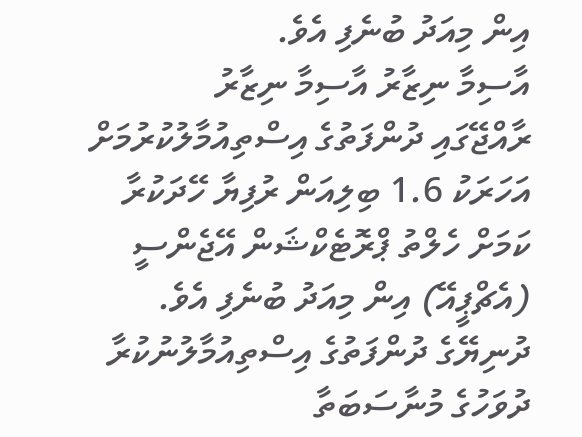އިން މިއަދު ބުނެފި އެވެ.
އާސިމާ ނިޒާރު އާސިމާ ނިޒާރު
ރާއްޖޭގައި ދުންފަތުގެ އިސްތިއުމާލުކުރުމަށް އަހަރަކު 1.6 ބިލިއަން ރުފިޔާ ހޭދަކުރާ ކަމަށް ހެލްތު ޕްރޮޓެކްޝަން އޭޖެންސީ (އެޗްޕީއޭ) އިން މިއަދު ބުނެފި އެވެ.
ދުނިޔޭގެ ދުންފަތުގެ އިސްތިއުމާލުނުކުރާ ދުވަހުގެ މުނާސަބަތާ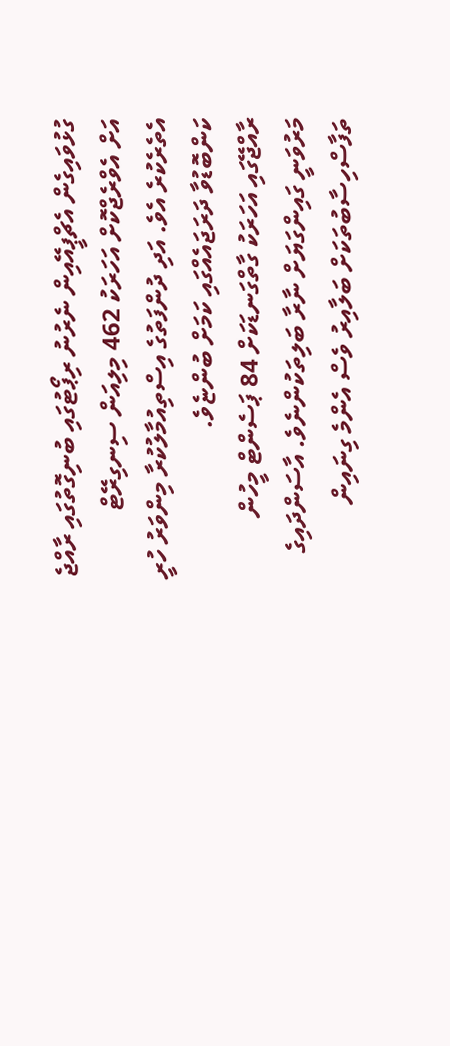ގުޅުވައިގެން އެޗްޕީއޭއިން ނެރުނު ރިޕޯޓުގައި ބުނިގޮތުގައި ރާއްޖެ އަށް އެވްރެޖްކޮށް އަހަރަކު 462 މިލިއަން ސިނގިރޭޓް އެތެރެކުރެ އެވެ. އަދި ދުންފަތުގެ އިސްތިއުމާލުކުރާ މިންވަރު ހުރީ ކަންބޮޑުވާ ދަރަޖައެއްގައި ކަމަށް ބުންޏެވެ.
ރާއްޖޭގައި އަހަރަކު ގާތްގަނޑަކަށް 84 ޕަސެންޓް މީހުން މަރުވަނީ ގައިންގަޔަށް ނާރާ ބަލިތަކުންނެވެ. އާސަންދައިގެ ތަފާސްހިސާބުތަކަށް ބަލާއިރު ވެސް އެންމެ ގިނައިން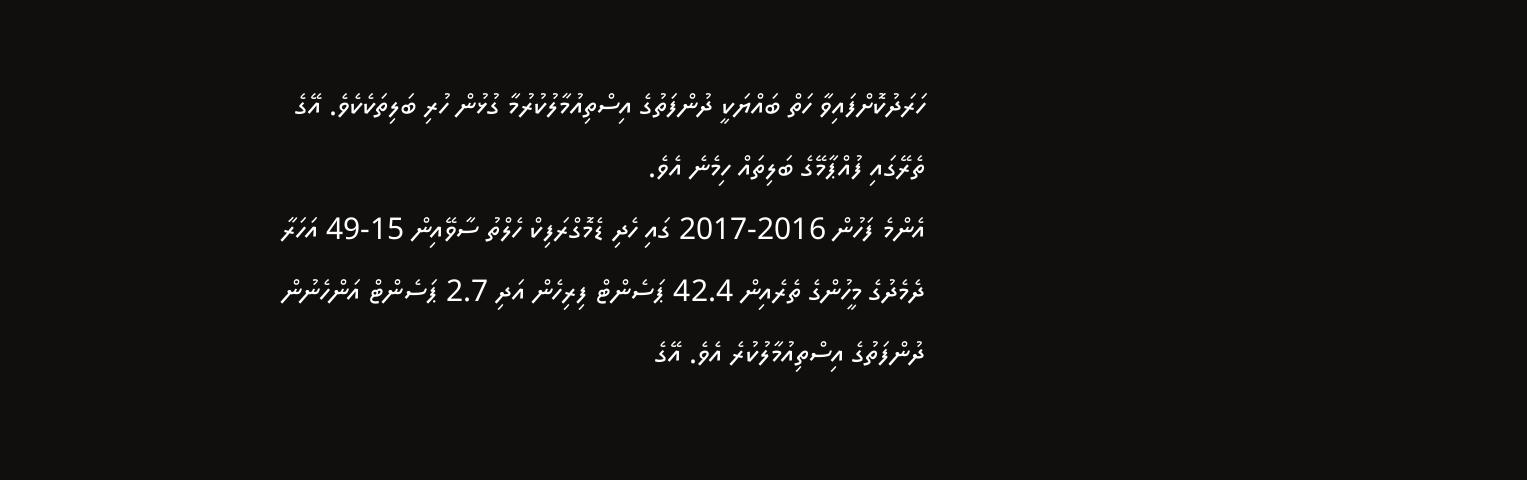ހަރަދުކޮށްފައިވާ ހަތް ބައްޔަކީ ދުންފަތުގެ އިސްތިއުމާލުކުރުމާ ގުޅުން ހުރި ބަލިތަކެކެވެ. އޭގެ ތެރޭގައި ފުއްޕާމޭގެ ބަލިތައް ހިމެނެ އެވެ.
އެންމެ ފަހުން 2016-2017 ގައި ހެދި ޑެމޮގްރަފިކް ހެލްތު ސާވޭއިން 15-49 އަހަރާ ދެމެދުގެ މީހުންގެ ތެރެއިން 42.4 ޕަސެންޓް ފިރިހެން އަދި 2.7 ޕަސެންޓް އަންހެނުން ދުންފަތުގެ އިސްތިއުމާލުކުރެ އެވެ. އޭގެ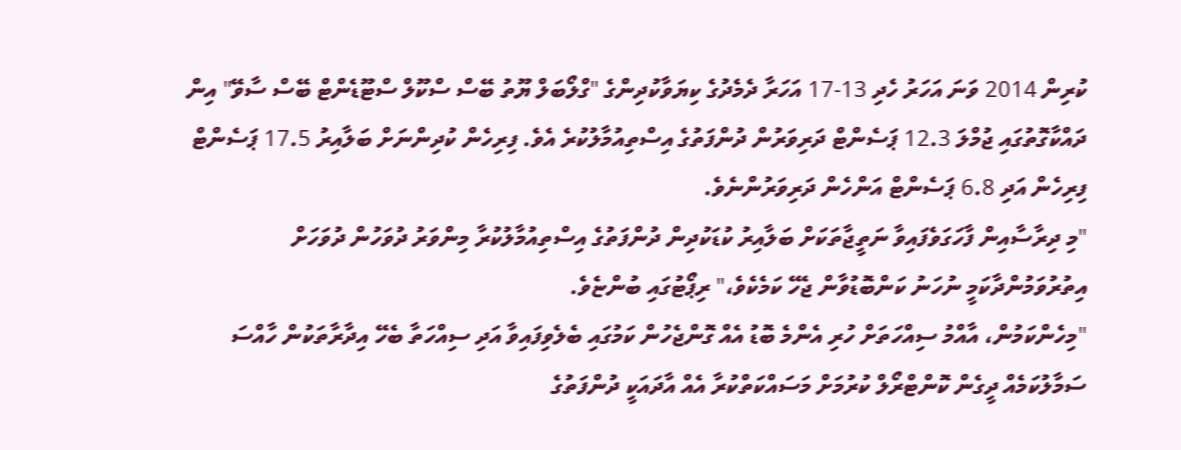ކުރިން 2014 ވަނަ އަހަރު ހެދި 13-17 އަހަރާ ދެމެދުގެ ކިޔަވާކުދިންގެ "ގްލޯބަލް ޔޫތު ބޭސް ސްކޫލް ސްޓޫޑެންޓް ބޭސް ސާވޭ" އިން ދައްކާގޮތުގައި ޖުމްލަ 12.3 ޕަސެންޓް ދަރިވަރުން ދުންފަތުގެ އިސްތިއުމާލުކުރެ އެވެ. ފިރިހެން ކުދިންނަށް ބަލާއިރު 17.5 ޕަސެންޓް ފިރިހެން އަދި 6.8 ޕަސެންޓް އަންހެން ދަރިވަރުންނެވެ.
"މި ދިރާސާއިން ފާހަގަވެފައިވާ ނަތީޖާތަކަށް ބަލާއިރު ކުޑަކުދިން ދުންފަތުގެ އިސްތިއުމާލުކުރާ މިންވަރު ދުވަހުން ދުވަހަށް އިތުރުވަމުންދާކަމީ ނުހަނު ކަންބޮޑުވާން ޖެހޭ ކަމެކެވެ،" ރިޕޯޓުގައި ބުންޏެވެ.
"މިހެންކަމުން، އާއްމު ސިއްހަތަށް ހުރި އެންމެ ބޮޑު އެއް ގޮންޖެހުން ކަމުގައި ބެލެވިފައިވާ އަދި ސިއްހަތާ ބެހޭ އިދާރާތަކުން ހާއްސަ ސަމާލުކަމެއް ދީގެން ކޮންޓްރޯލް ކުރުމަށް މަސައްކަތްކުރާ އެއް އާދައަކީ ދުންފަތުގެ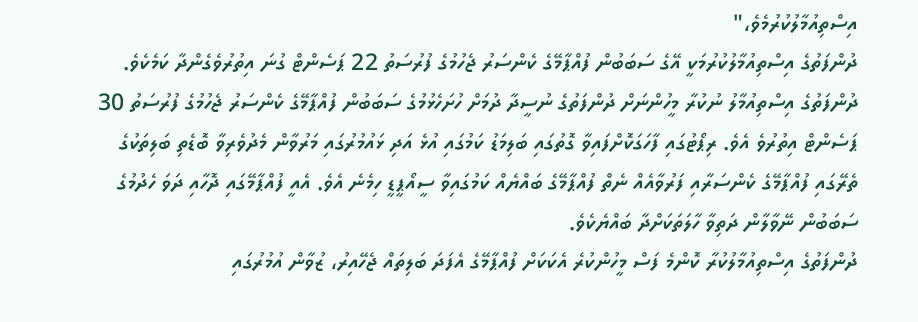އިސްތިއުމާލުކުރުމެވެ،"
ދުންފަތުގެ އިސްތިއުމާލުކުރުމަކީ އޭގެ ސަބަބުން ފުއްޕާމޭގެ ކެންސަރު ޖެހުމުގެ ފުރުސަތު 22 ޕަސެންޓް ގުނަ އިތުރުވެގެންދާ ކަމެކެވެ. ދުންފަތުގެ އިސްތިއުމާލު ނުކުރާ މީހުންނަށް ދުންފަތުގެ ނުސީދާ ދުމަށް ހުށަހެޅުމުގެ ސަބަބުން ފުއްޕާމޭގެ ކެންސަރު ޖެހުމުގެ ފުރުސަތު 30 ޕަސެންޓް އިތުރުވެ އެވެ. ރިޕޯޓުގައި ފާހަގަކޮށްފައިވާ ގޮތުގައި ބަލިމަޑު ކަމުގައި އުޅެ އަދި ޅައުމުރުގައި މަރުވާން މެދުވެރިވާ ބޮޑެތި ބަލިތަކުގެ ތެރޭގައި ފުއްޕާމޭގެ ކެންސަރާއި ފަރުވާއެއް ނެތް ފުއްޕާމޭގެ ބައްޔެއް ކަމުގައިވާ ސީއޯޕީޑީ ހިމެނެ އެވެ. އެއީ ފުއްޕާމޭގައި ދޮހާއި ދަވަ ހެދުމުގެ ސަބަބުން ނޭވާލާން ދަތިވާ ހާލަތަކަށްދާ ބައްޔެކެވެ.
ދުންފަތުގެ އިސްތިއުމާލުކުރާ ކޮންމެ ފަސް މީހުންކުރެ އެކަކަށް ފުއްޕާމޭގެ އެފަދަ ބަލިތައް ޖެހޭއިރު، ޒުވާން އުމުރުގައި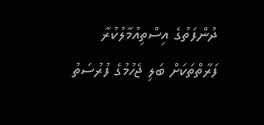ދުންފަތުގެ އިސްތިއުމާލުކުރާ ފަރާތްތަކަށް ބަލި ޖެހުމުގެ ފުރުސަތު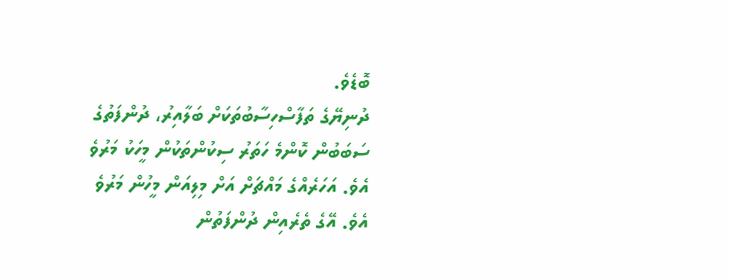ބޮޑެވެ.
ދުނިޔޭގެ ތަފާސްހިސާބުތަކަށް ބަލާއިރު، ދުންފަތުގެ ސަބަބުން ކޮންމެ ހަތަރު ސިކުންތަކުން މީހަކު މަރުވެ އެވެ. އަހަރެއްގެ މައްޗަށް އަށް މިލިއަން މީހުން މަރުވެ އެވެ. އޭގެ ތެރެއިން ދުންފަތުން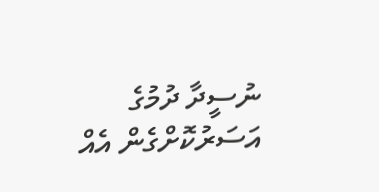ނުސީދާ ދުމުގެ އަސަރުކޮށްގެން އެއް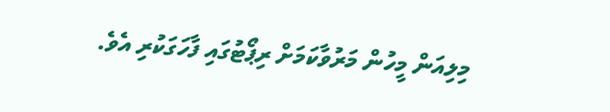މިލިއަން މީހުން މަރުވާކަމަށް ރިޕޯޓުގައި ފާހަގަކުރި އެވެ.